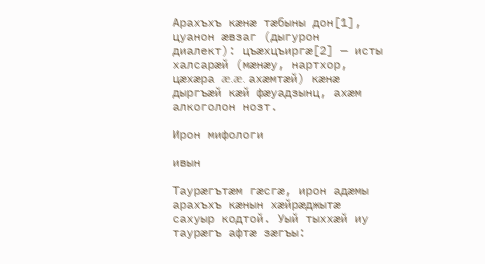Арахъхъ кæнæ тæбыны дон[1], цуанон æвзаг (дыгурон диалект): цъæхцъиргæ[2] — исты халсарæй (мæнæу, нартхор, цæхæра æ.æ. ахæмтæй) кæнæ дыргъæй кæй фæуадзынц, ахæм алкоголон нозт.

Ирон мифологи

ивын

Таурæгътæм гæсгæ, ирон адæмы арахъхъ кæнын хæйрæджытæ сахуыр кодтой. Уый тыххæй иу таурæгъ афтæ зæгъы: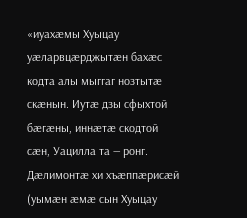«иуахæмы Хуыцау уæларвцæрджытæн бахæс кодта алы мыггаг нозтытæ скæнын. Иутæ дзы сфыхтой бæгæны, иннæтæ скодтой сæн, Уацилла та — ронг. Дæлимонтæ хи хъæппæрисæй (уымæн æмæ сын Хуыцау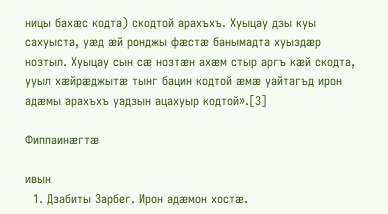ницы бахæс кодта) скодтой арахъхъ. Хуыцау дзы куы сахуыста, уæд æй ронджы фæстæ банымадта хуыздæр нозтыл. Хуыцау сын сæ нозтæн ахæм стыр аргъ кæй скодта, ууыл хæйрæджытæ тынг бацин кодтой æмæ уайтагъд ирон адæмы арахъхъ уадзын ацахуыр кодтой».[3]

Фиппаинæгтæ

ивын
  1. Дзабиты 3арбег. Ирон адæмон хостæ.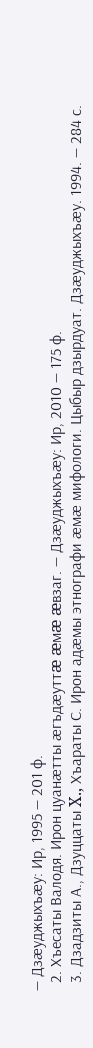— Дзæуджыхъæу: Ир, 1995 — 201 ф.
  2. Хъесаты Валодя. Ирон цуанæтты æгъдæуттæ æмæ æвзаг. — Дзæуджыхъæу: Ир, 2010 — 175 ф.
  3. Дзадзиты А., Дзуццаты X., Хъараты С. Ирон адæмы этнографи æмæ мифологи. Цыбыр дзырдуат. Дзæуджыхъæу. 1994. — 284 с.